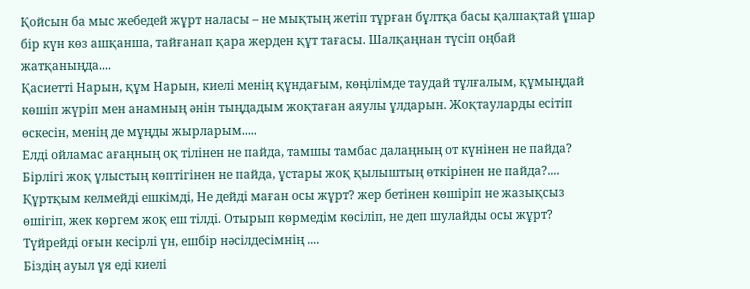Қойсын ба мыс жебедей жұрт наласы – не мықтың жетіп тұрған бұлтқа басы қалпақтай ұшар бір күн көз ашқанша, тайғанап қара жерден құт тағасы. Шалқаңнан түсіп оңбай жатқаныңда....
Қасиетті Нарын, құм Нарын, киелі менің құндағым, көңілімде таудай тұлғалым, құмыңдай көшіп жүріп мен анамның әнін тыңдадым жоқтаған аяулы ұлдарын. Жоқтауларды есітіп өскесін, менің де мұңды жырларым.....
Елді ойламас ағаңның оқ тілінен не пайда, тамшы тамбас далаңның от күнінен не пайда? Бірлігі жоқ ұлыстың көптігінен не пайда, ұстары жоқ қылыштың өткірінен не пайда?....
Құртқым келмейді ешкімді, Не дейді маған осы жұрт? жер бетінен көшіріп не жазықсыз өшігіп, жек көргем жоқ еш тілді. Отырып көрмедім көсіліп, не деп шулайды осы жұрт? Түйрейді оғын кесірлі үн, ешбір нәсілдесімнің ....
Біздің ауыл ұя еді киелі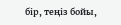бір, теңіз бойы,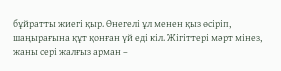бұйратты жиегі қыр. Өнегелі ұл менен қыз өсіріп, шаңырағына құт қонған үй еді кіл. Жігіттері мәрт мінез, жаны сері жалғыз арман –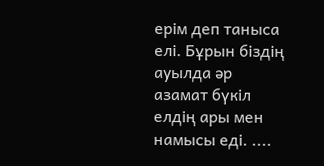ерім деп таныса елі. Бұрын біздің ауылда әр азамат бүкіл елдің ары мен намысы еді. ....